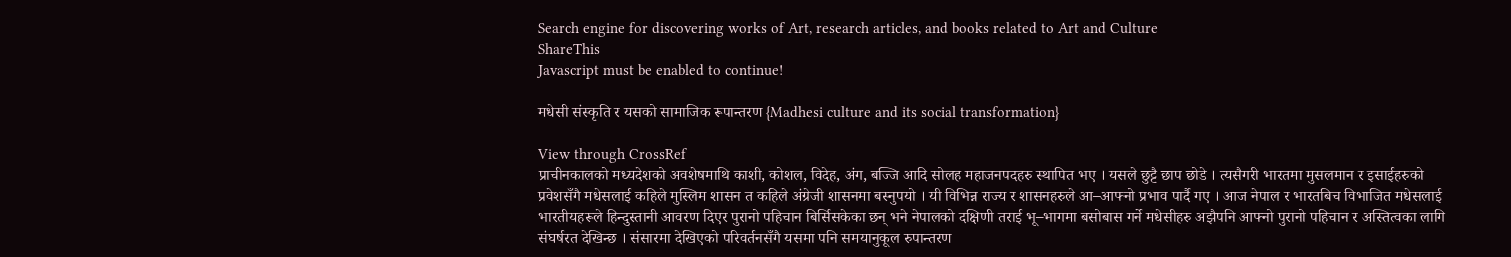Search engine for discovering works of Art, research articles, and books related to Art and Culture
ShareThis
Javascript must be enabled to continue!

मधेसी संस्कृति र यसको सामाजिक रूपान्तरण {Madhesi culture and its social transformation}

View through CrossRef
प्राचीनकालको मध्यदेशको अवशेषमाथि काशी, कोशल, विदेह, अंग, बज्जि आदि सोलह महाजनपदहरु स्थापित भए । यसले छुट्टै छाप छोडे । त्यसैगरी भारतमा मुसलमान र इसाईहरुको प्रवेशसँगै मधेसलाई कहिले मुस्लिम शासन त कहिले अंग्रेजी शासनमा बस्नुपयो । यी विभिन्न राज्य र शासनहरुले आ–आफ्नो प्रभाव पार्दै गए । आज नेपाल र भारतबिच विभाजित मधेसलाई भारतीयहरूले हिन्दुस्तानी आवरण दिएर पुरानो पहिचान बिर्सिसकेका छन् भने नेपालको दक्षिणी तराई भू–भागमा बसोबास गर्ने मधेसीहरु अझैपनि आफ्नो पुरानो पहिचान र अस्तित्वका लागि संघर्षरत देखिन्छ । संसारमा देखिएको परिवर्तनसँगै यसमा पनि समयानुकूल रुपान्तरण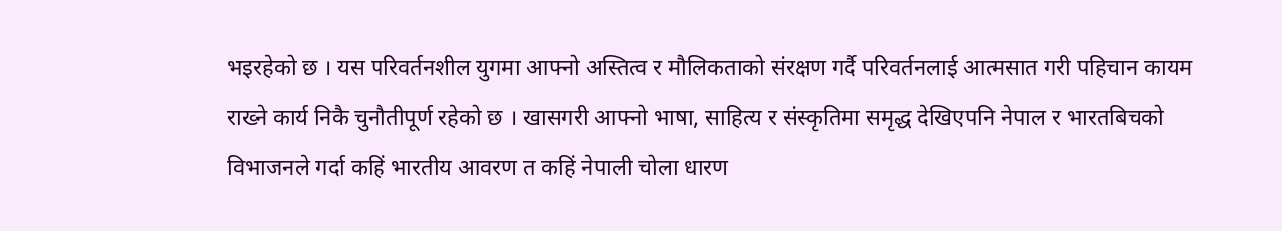भइरहेको छ । यस परिवर्तनशील युगमा आफ्नो अस्तित्व र मौलिकताको संरक्षण गर्दै परिवर्तनलाई आत्मसात गरी पहिचान कायम राख्ने कार्य निकै चुनौतीपूर्ण रहेको छ । खासगरी आफ्नो भाषा, साहित्य र संस्कृतिमा समृद्ध देखिएपनि नेपाल र भारतबिचको विभाजनले गर्दा कहिं भारतीय आवरण त कहिं नेपाली चोला धारण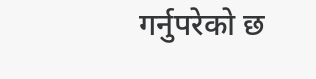गर्नुपरेको छ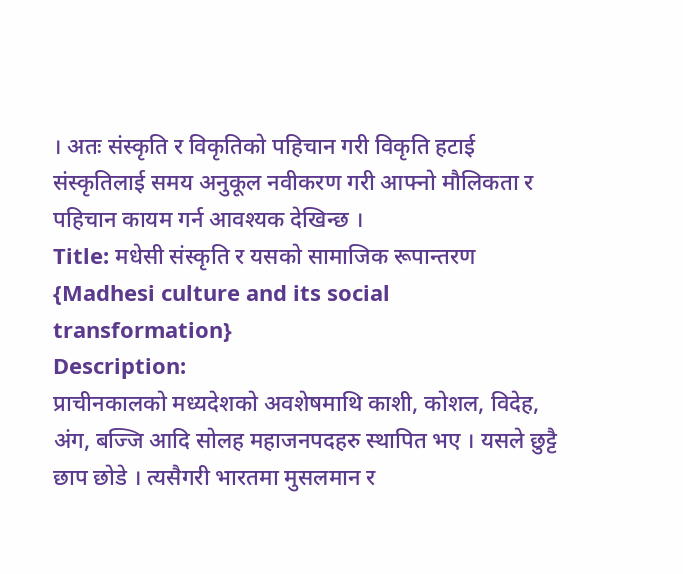। अतः संस्कृति र विकृतिको पहिचान गरी विकृति हटाई संस्कृतिलाई समय अनुकूल नवीकरण गरी आफ्नो मौलिकता र पहिचान कायम गर्न आवश्यक देखिन्छ ।
Title: मधेसी संस्कृति र यसको सामाजिक रूपान्तरण {Madhesi culture and its social transformation}
Description:
प्राचीनकालको मध्यदेशको अवशेषमाथि काशी, कोशल, विदेह, अंग, बज्जि आदि सोलह महाजनपदहरु स्थापित भए । यसले छुट्टै छाप छोडे । त्यसैगरी भारतमा मुसलमान र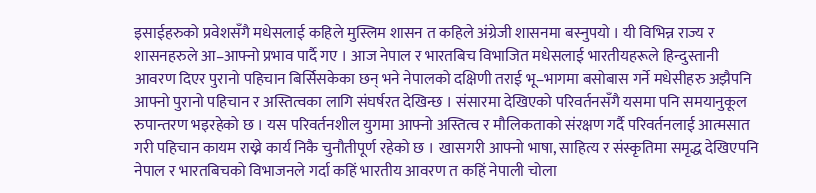इसाईहरुको प्रवेशसँगै मधेसलाई कहिले मुस्लिम शासन त कहिले अंग्रेजी शासनमा बस्नुपयो । यी विभिन्न राज्य र शासनहरुले आ–आफ्नो प्रभाव पार्दै गए । आज नेपाल र भारतबिच विभाजित मधेसलाई भारतीयहरूले हिन्दुस्तानी आवरण दिएर पुरानो पहिचान बिर्सिसकेका छन् भने नेपालको दक्षिणी तराई भू–भागमा बसोबास गर्ने मधेसीहरु अझैपनि आफ्नो पुरानो पहिचान र अस्तित्वका लागि संघर्षरत देखिन्छ । संसारमा देखिएको परिवर्तनसँगै यसमा पनि समयानुकूल रुपान्तरण भइरहेको छ । यस परिवर्तनशील युगमा आफ्नो अस्तित्व र मौलिकताको संरक्षण गर्दै परिवर्तनलाई आत्मसात गरी पहिचान कायम राख्ने कार्य निकै चुनौतीपूर्ण रहेको छ । खासगरी आफ्नो भाषा, साहित्य र संस्कृतिमा समृद्ध देखिएपनि नेपाल र भारतबिचको विभाजनले गर्दा कहिं भारतीय आवरण त कहिं नेपाली चोला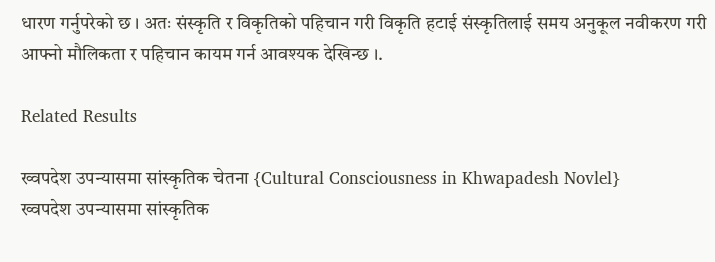धारण गर्नुपरेको छ । अतः संस्कृति र विकृतिको पहिचान गरी विकृति हटाई संस्कृतिलाई समय अनुकूल नवीकरण गरी आफ्नो मौलिकता र पहिचान कायम गर्न आवश्यक देखिन्छ ।.

Related Results

ख्वपदेश उपन्यासमा सांस्कृतिक चेतना {Cultural Consciousness in Khwapadesh Novlel}
ख्वपदेश उपन्यासमा सांस्कृतिक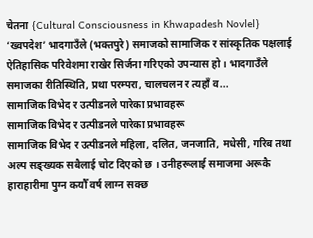चेतना {Cultural Consciousness in Khwapadesh Novlel}
‘ख्वपदेश’ भादगाउँले (भक्तपुरे) समाजको सामाजिक र सांस्कृतिक पक्षलाई ऐतिहासिक परिवेशमा राखेर सिर्जना गरिएको उपन्यास हो । भादगाउँले समाजका रीतिस्थिति, प्रथा परम्परा, चालचलन र त्यहाँ व...
सामाजिक विभेद र उत्पीडनले पारेका प्रभावहरू
सामाजिक विभेद र उत्पीडनले पारेका प्रभावहरू
सामाजिक विभेद र उत्पीडनले महिला, दलित, जनजाति, मधेसी, गरिब तथा अल्प सङ्ख्यक सबैलाई चोट दिएको छ । उनीहरूलाई समाजमा अरूकै हाराहारीमा पुग्न कयौँ वर्ष लाग्न सक्छ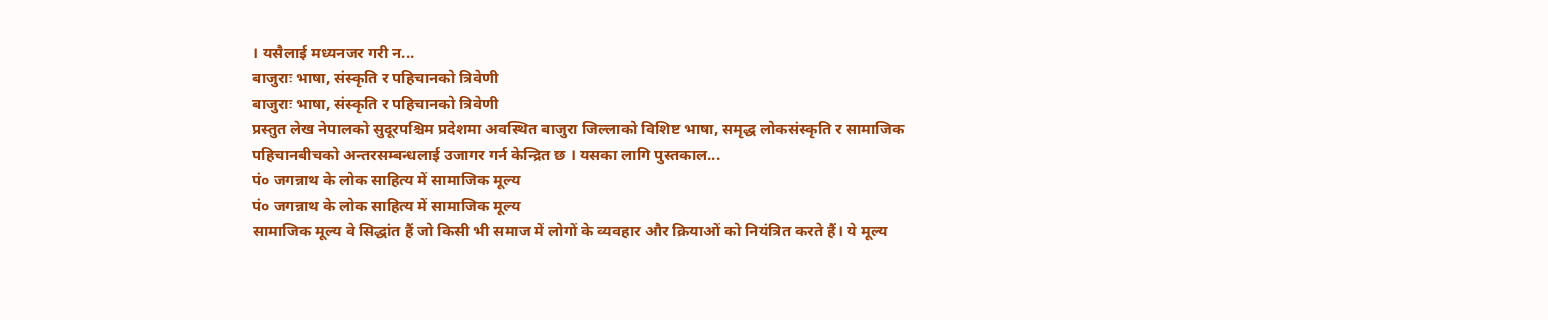। यसैलाई मध्यनजर गरी न...
बाजुराः भाषा, संस्कृति र पहिचानको त्रिवेणी
बाजुराः भाषा, संस्कृति र पहिचानको त्रिवेणी
प्रस्तुत लेख नेपालको सुदूरपश्चिम प्रदेशमा अवस्थित बाजुरा जिल्लाको विशिष्ट भाषा, समृद्ध लोकसंस्कृति र सामाजिक पहिचानबीचको अन्तरसम्बन्धलाई उजागर गर्न केन्द्रित छ । यसका लागि पुस्तकाल...
पं० जगन्नाथ के लोक साहित्य में सामाजिक मूल्य
पं० जगन्नाथ के लोक साहित्य में सामाजिक मूल्य
सामाजिक मूल्य वे सिद्धांत हैं जो किसी भी समाज में लोगों के व्यवहार और क्रियाओं को नियंत्रित करते हैं। ये मूल्य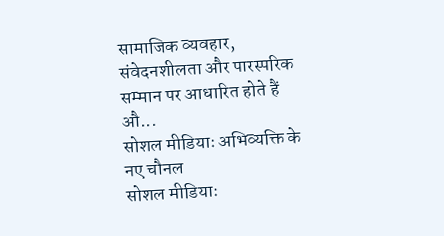सामाजिक व्यवहार, संवेदनशीलता और पारस्परिक सम्मान पर आधारित होते हैं औ...
सोशल मीडियाः अभिव्यक्ति के नए चौनल
सोशल मीडियाः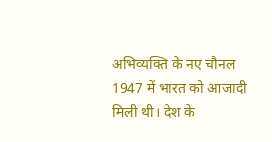अभिव्यक्ति के नए चौनल
1947 में भारत को आजादी मिली थी। देश के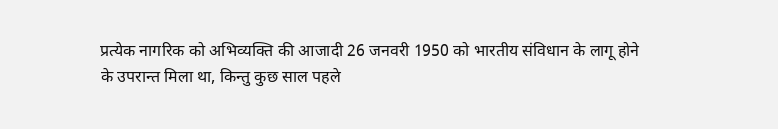प्रत्येक नागरिक को अभिव्यक्ति की आजादी 26 जनवरी 1950 को भारतीय संविधान के लागू होने के उपरान्त मिला था, किन्तु कुछ साल पहले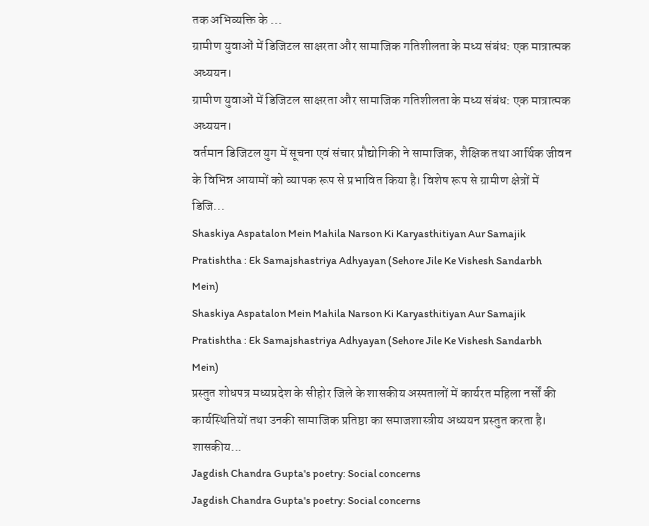तक अभिव्यक्ति के ...
ग्रामीण युवाओं में डिजिटल साक्षरता और सामाजिक गतिशीलता के मध्य संबंध: एक मात्रात्मक अध्ययन।
ग्रामीण युवाओं में डिजिटल साक्षरता और सामाजिक गतिशीलता के मध्य संबंध: एक मात्रात्मक अध्ययन।
वर्तमान डिजिटल युग में सूचना एवं संचार प्रौद्योगिकी ने सामाजिक, शैक्षिक तथा आर्थिक जीवन के विभिन्न आयामों को व्यापक रूप से प्रभावित किया है। विशेष रूप से ग्रामीण क्षेत्रों में डिजि...
Shaskiya Aspatalon Mein Mahila Narson Ki Karyasthitiyan Aur Samajik Pratishtha : Ek Samajshastriya Adhyayan (Sehore Jile Ke Vishesh Sandarbh Mein)
Shaskiya Aspatalon Mein Mahila Narson Ki Karyasthitiyan Aur Samajik Pratishtha : Ek Samajshastriya Adhyayan (Sehore Jile Ke Vishesh Sandarbh Mein)
प्रस्तुत शोधपत्र मध्यप्रदेश के सीहोर जिले के शासकीय अस्पतालों में कार्यरत महिला नर्सों की कार्यस्थितियों तथा उनकी सामाजिक प्रतिष्ठा का समाजशास्त्रीय अध्ययन प्रस्तुत करता है। शासकीय...
Jagdish Chandra Gupta's poetry: Social concerns
Jagdish Chandra Gupta's poetry: Social concerns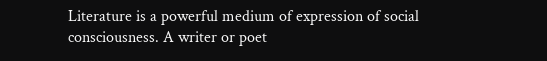Literature is a powerful medium of expression of social consciousness. A writer or poet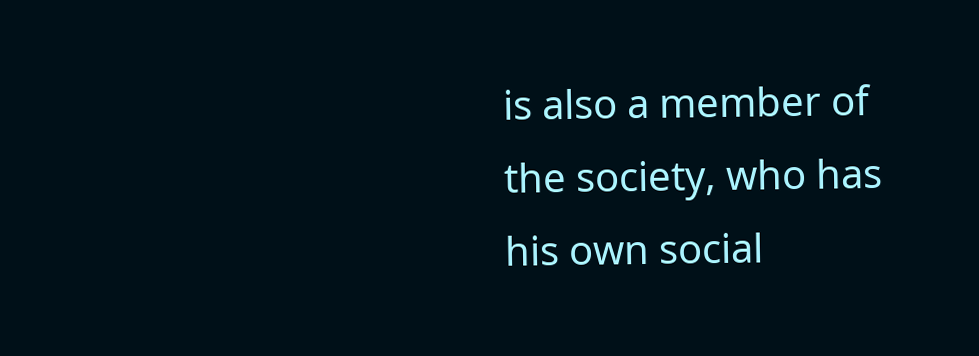is also a member of the society, who has his own social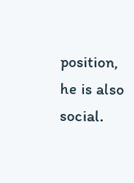position, he is also social.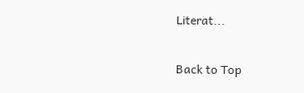Literat...

Back to Top